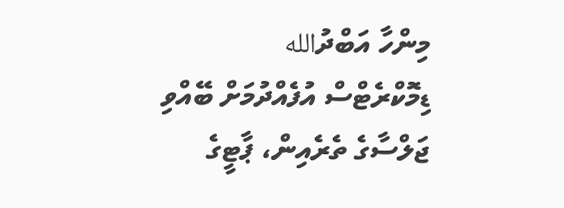މިންހާ އަބްދުالله
ޑިމޮކްރެޓްސް އުފެއްދުމަށް ބޭއްވި ޖަލްސާގެ ތެރެއިން، ޕާޓީގެ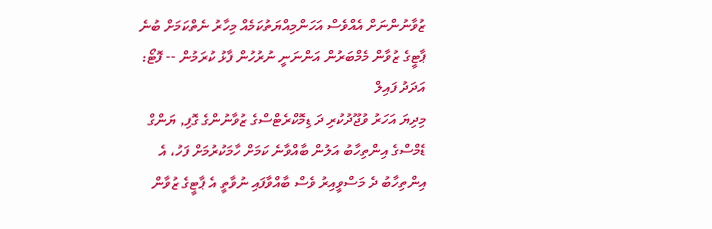ޒުވާނުންނަށް އެއްވެސް އަހަންމިއްޔަތުކަމެއް މިހާރު ނެތްކަމަށް ބުނެ ޕާޓީގެ ޒުވާން މެމްބަރުން އަންނަނީ ނުރުހުން ފާޅު ކުރަމުން -- ފޮޓޯ: އަދަދު ފައިލް
މިދިޔަ އަހަރު ވުޖޫދުކުރި ދަ ޑިމޮކްރެޓްސްގެ ޒުވާނުންގެ ގޮފި, ޔަންގް ޑެމްސްގެ އިންތިހާބު އަލުން ބާއްވާނެ ކަމަށް ހާމަކުރުމަށް ފަހު، އެ އިންތިހާބު ދެ މަސްވީއިރު ވެސް ބާއްވާފައި ނުވާތީ އެ ޕާޓީގެ ޒުވާން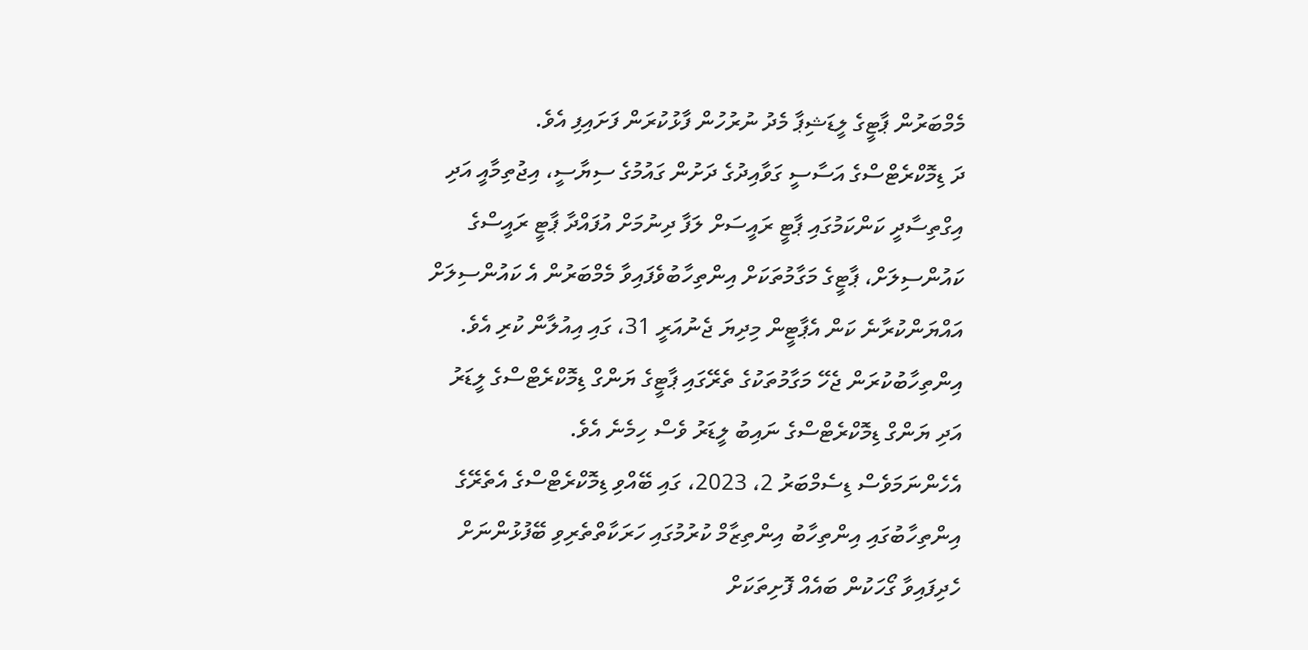މެމްބަރުން ޕާޓީގެ ލީޑަޝިޕާ މެދު ނުރުހުން ފާޅުކުރަން ފަށައިފި އެވެ.
ދަ ޑިމޮކްރެޓްސްގެ އަސާސީ ގަވާއިދުގެ ދަށުން ގައުމުގެ ސިޔާސީ، އިޖުތިމާއީ އަދި އިގްތިސާދީ ކަންކަމުގައި ޕާޓީ ރައީސަށް ލަފާ ދިނުމަށް އުފައްދާ ޕާޓީ ރައީސްގެ ކައުންސިލަށް، ޕާޓީގެ މަގާމުތަކަށް އިންތިހާބުވެފައިވާ މެމްބަރުން އެ ކައުންސިލަށް އައްޔަންކުރާނެ ކަން އެޕާޓީން މިދިޔަ ޖެނުއަރީ 31، ގައި އިއުލާން ކުރި އެވެ.
އިންތިހާބުކުރަން ޖެހޭ މަގާމުތަކުގެ ތެރޭގައި ޕާޓީގެ ޔަންގް ޑިމޮކްރެޓްސްގެ ލީޑަރު އަދި ޔަންގް ޑިމޮކްރެޓްސްގެ ނައިބު ލީޑަރު ވެސް ހިމެނެ އެވެ.
އެހެންނަމަވެސް ޑިސެމްބަރު 2، 2023، ގައި ބޭއްވި ޑިމޮކްރެޓްސްގެ އެތެރޭގެ އިންތިހާބުގައި އިންތިހާބު އިންތިޒާމް ކުރުމުގައި ހަރަކާތްތެރިވި ބޭފުޅުންނަށް ހެދިފައިވާ ގޯހަކުން ބައެއް ފޮށިތަކަށް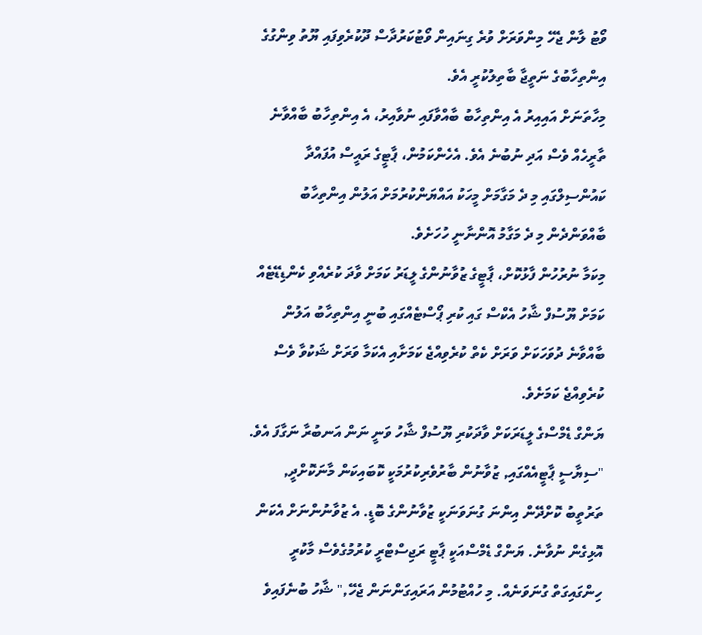ވޯޓު ލާން ޖެހޭ މިންވަރަށް ވުރެ ގިނައިން ވޯޓުކަރުދާސް ދޫކުރެވިފައި ޔޫތު ވިންގުގެ އިންތިހާބުގެ ނަތީޖާ ބާތިލުކުރީ އެވެ.
މިހާތަނަށް އައިއިރު އެ އިންތިހާބު ބާއްވާފައި ނުވާއިރު، އެ އިންތިހާބު ބާއްވާނެ ތާރީހެއް ވެސް އަދި ނުބުނެ އެވެ. އެހެންކަމުން، ޕާޓީގެ ރައީސް އުފައްދާ ކައުންސިލްގައި މި ދެ މަގާމަށް މީހަކު އައްޔަންކުރުމަށް އަލުން އިންތިހާބު ބާއްވަންދެން މި ދެ މަގާމު އޮންނާނީ ހުހަށެވެ.
މިކަމާ ނުރުހުން ފާޅުކޮށް، ޕާޓީގެ ޒުވާނުންގެ ލީޑަރު ކަމަށް ވާދަ ކުރެއްވި ކެންޑިޑޭޓެއް ކަމަށް ޔޫސުފް ޝާހު އެކްސް ގައި ކުރި ޕޯސްޓެއްގައި ބުނީ އިންތިހާބު އަލުން ބާއްވާނެ ދުވަހަކަށް ވަރަށް ކެތް ކުރެވިއްޖެ ކަމަށާއި އެކަމާ ވަރަށް ޝަކުވާ ވެސް ކުރެވިއްޖެ ކަމަށެވެ.
ޔަންގް ޑެމްސްގެ ލީޑަރަކަށް ވާދަކުރި ޔޫސުފް ޝާހު ވަނީ ނަން އަނބުރާ ނަގާފަ އެވެ.
"ސިޔާސީ ޕާޓީއެއްގައި, ޒުވާނުން ބާރުވެރިކުރުމަކީ ކޮބައިކަން މާނަކޮށްދީ, ތަރުތީބު ކޮށްދޭން އިންނަ ގުނަވަނަކީ ޒުވާނުންގެ ބޮޑީ. އެ ޒުވާނުންނަށް އެކަން އޮޅިގެން ނުވާނެ. ޔަންގް ޑެމްސްއަކީ ޕާޓީ ރަޖިސްޓްރީ ކުރުމުގެވެސް މާކުރީ ހިންގައިގަތް ގުނަވަނެއް. މި ހުއްޓުމުން އަރައިގަންނަން ޖެހޭ," ޝާހު ބުނެފައިވެ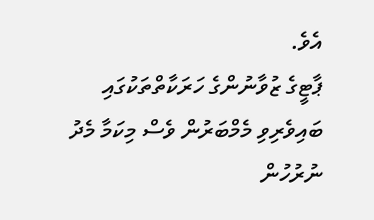އެވެ.
ޕާޓީގެ ޒުވާނުންގެ ހަރަކާތްތަކުގައި ބައިވެރިވި މެމްބަރުން ވެސް މިކަމާ މެދު ނުރުހުން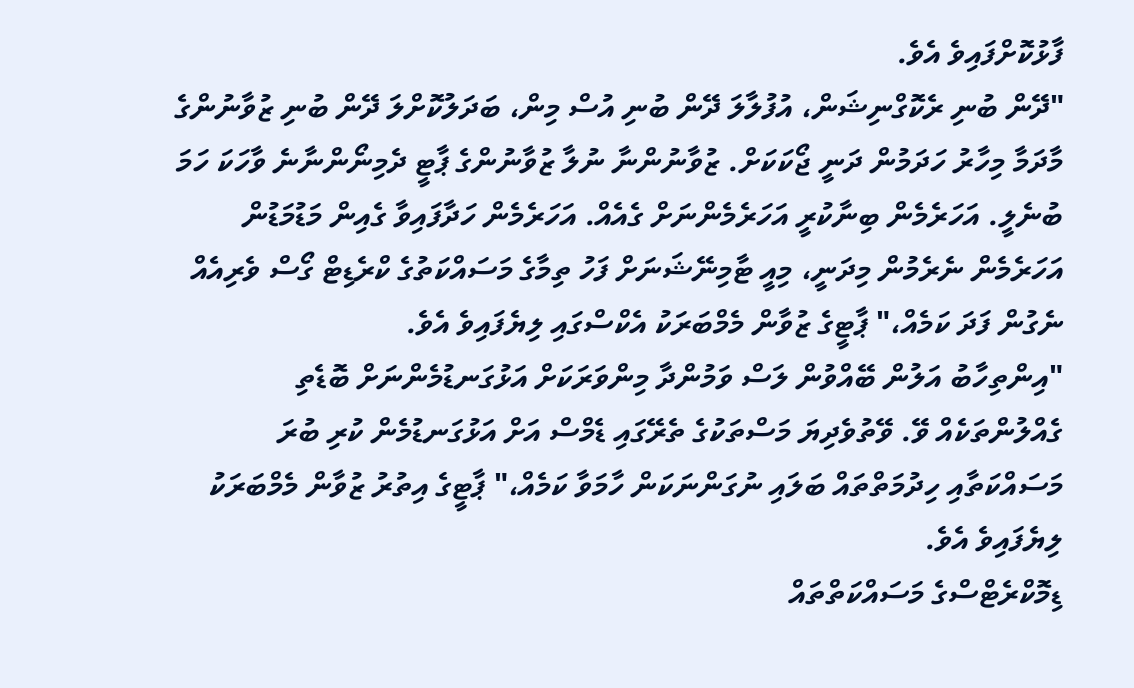ފާޅުކޮށްފައިވެ އެވެ.
"ދޭން ބުނި ރެކޮގްނިޝަން، އުފުލާލަ ދޭން ބުނި އުސް މިން، ބަދަލުކޮށްލަ ދޭން ބުނި ޒުވާނުންގެ މާދަމާ މިހާރު ހަދަމުން ދަނީ ޖޯކަކަށް. ޒުވާނުންނާ ނުލާ ޒުވާނުންގެ ޕާޓީ ދެމިނޯންނާނެ ވާހަކަ ހަމަ ބުނެލީ. އަހަރެމެން ބިނާކުރީ އަހަރެމެންނަށް ގެއެއް. އަހަރެމެން ހަދާފައިވާ ގެއިން މަޑުމަޑުން އަހަރެމެން ނެރެމުން މިދަނީ، މިއީ ޓާމިނޭޝަނަށް ފަހު ތިމާގެ މަސައްކަތުގެ ކްރެޑިޓް ގޯސް ވެރިއެއް ނެގުން ފަދަ ކަމެއް،" ޕާޓީގެ ޒުވާން މެމްބަރަކު އެކްސްގައި ލިޔެފައިވެ އެވެ.
"އިންތިހާބު އަލުން ބޭއްވުން ލަސް ވަމުންދާ މިންވަރަކަށް އަޅުގަނޑުމެންނަށް ބޮޑެތި ގެއްލުންތަކެއް ވޭ. ވޭތުވެދިޔަ މަސްތަކުގެ ތެރޭގައި ޑެމްސް އަށް އަޅުގަނޑުމެން ކުރި ބުރަ މަސައްކަތާއި ހިދުމަތްތައް ބަލައި ނުގަންނަކަން ހާމަވާ ކަމެއް،" ޕާޓީގެ އިތުރު ޒުވާން މެމްބަރަކު ލިޔެފައިވެ އެވެ.
ޑިމޮކްރެޓްސްގެ މަސައްކަތްތައް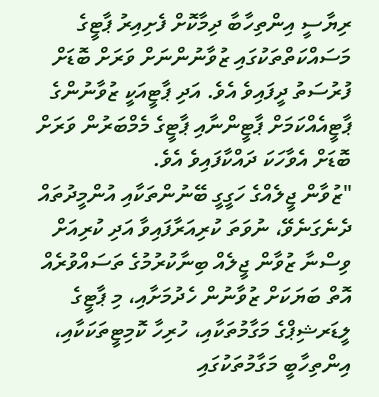ރިޔާސީ އިންތިހާބާ ދިމާކޮށް ފެށިއިރު ޕާޓީގެ މަސައްކަތްތަކުގައި ޒުވާނުންނަށް ވަރަށް ބޮޑަށް ފުރުސަތު ދީފައިވެ އެވެ. އަދި ޕާޓީއަކީ ޒުވާނުންގެ ޕާޓީއެއްކަމަށް ޕާޓީންނާއި ޕާޓީގެ މެމްބަރުން ވަރަށް ބޮޑަށް އެވާހަކަ ދައްކާފައިވެ އެވެ.
"ޒުވާން ޖީލެއްގެ ހަގީގީ ބޭނުންތަކާއި އުންމީދުތައް ދެނެގަނެވޭ، ނުވަތަ ކުރިއަރާފައިވާ އަދި ކުރިއަށް ވިސްނާ ޒުވާން ޖީލެއް ބިނާކުރުމުގެ ތަސައްވުރެއް އޮތް ބަޔަކަށް ޒުވާނުން ހެދުމަށާއި، މި ޕާޓީގެ ލީޑަރޝިޕްގެ މަގާމުތަކާއި، ހުރިހާ ކޮމިޓީތަކަކާއި، އިންތިހާބީ މަގާމުތަކުގައި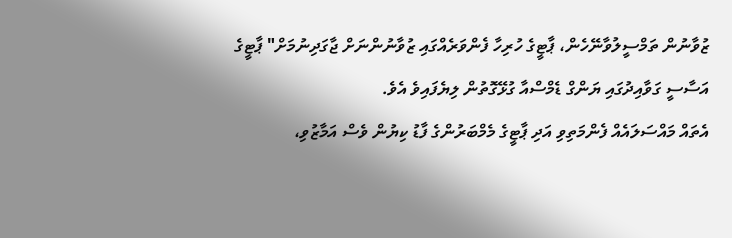ޒުވާނުން ތަމްސީލުވާނޭހެން، ޕާޓީގެ ހުރިހާ ފެންވަރެއްގައި ޒުވާނުންނަށް ޖާގަދިނުމަށް" ޕާޓީގެ އަސާސީ ގަވާއިދުގައި ޔަންގް ޑެމްސްއާ ގުޅޭގޮތުން ލިޔެފައިވެ އެވެ.
އެތައް މައްސަލައެއް ފެންމަތިވި އަދި ޕާޓީގެ މެމްބަރުންގެ ފާޑު ކިޔުން ވެސް އަމާޒުވި،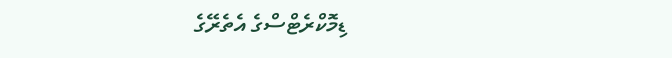ޑިމޮކްރެޓްސްގެ އެތެރޭގެ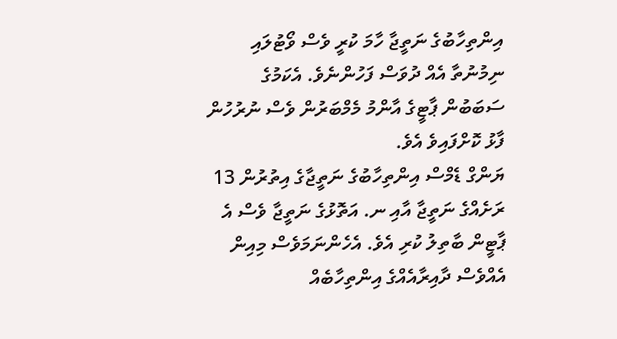އިންތިހާބުގެ ނަތީޖާ ހާމަ ކުރީ ވެސް ވޯޓުލައި ނިމުނުތާ އެއް ދުވަސް ފަހުންނެވެ. އެކަމުގެ ސަބަބުން ޕާޓީގެ އާންމު މެމްބަރުން ވެސް ނުރުހުން ފާޅު ކޮށްފައިވެ އެވެ.
ޔަންގް ޑެމްސް އިންތިހާބުގެ ނަތީޖާގެ އިތުރުން 13 ރަށެއްގެ ނަތީޖާ އާއި ނ. އަތޮޅުގެ ނަތީޖާ ވެސް އެ ޕާޓީން ބާތިލު ކުރި އެވެ. އެހެންނަމަވެސް މިއިން އެއްވެސް ދާއިރާއެއްގެ އިންތިހާބެއް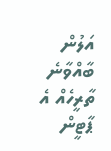އަލުން ބާއްވާނެ ތާރީހެއް އެ ޕާޓީން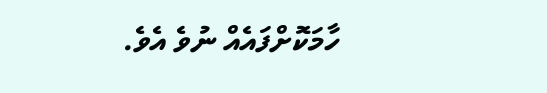ހާމަކޮށްފައެއް ނުވެ އެވެ.